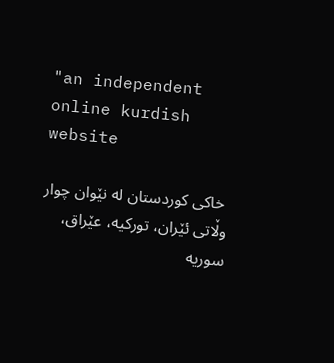"an independent online kurdish website

 خاكی‌ كوردستان له‌ نێوان چوار وڵاتی‌ ئێران، توركیه‌، عێراق، سوریه‌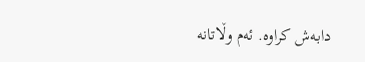دابه‌ش كراوه‌. ئه‌م وڵاتانه‌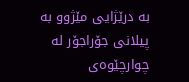به‌ درێژایی‌ مێژوو به‌ پیلانی‌ جۆراجۆر له‌ چوارچێوه‌ی‌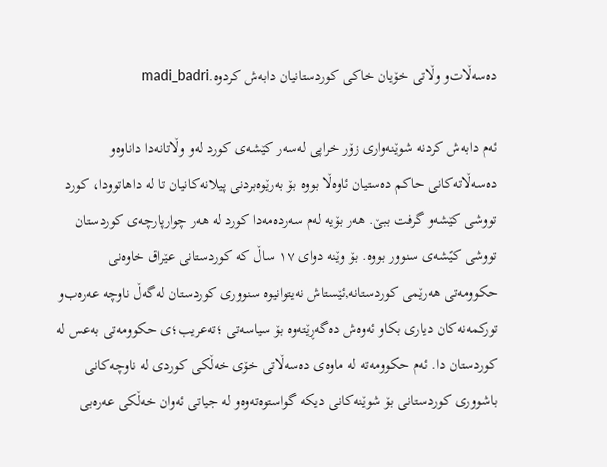ده‌سه‌ڵات‌و وڵاتی‌ خۆیان خاكی‌ كوردستانیان دابه‌ش كردوه‌.madi_badri

ئه‌م دابه‌ش كردنه‌ شوێنه‌واری‌ زۆر خراپی‌ له‌سه‌ر كێشه‌ی‌ كورد له‌و وڵاتانه‌دا داناوه‌‌و ده‌سه‌ڵاته‌كانی‌ حاكم ده‌ستیان ئاوه‌ڵا بووه‌ بۆ به‌رێوه‌بردنی‌ پیلانه‌كانیان تا له‌ داهاتوودا، كورد تووشی‌ كێشه‌‌و گرفت ببێ‌. هه‌ر بۆیه‌ له‌م سه‌رده‌مه‌دا كورد له‌ هه‌ر چوارپارچه‌ی‌ كوردستان تووشی‌ كیًشه‌ی‌ سنوور بووه‌. بۆ وێنه‌ دوای‌ ١٧ ساڵ كه‌ كوردستانی عێراق خاوه‌نی حكوومه‌تی هه‌رێمی كوردستانه‌,ئێستاش نه‌یتوانیوه‌ سنووری‌ كوردستان له‌گه‌ڵ ناوچه‌ عه‌ره‌ب‌و توركمه‌نه‌كان دیاری‌ بكا‌و ئه‌وه‌ش ده‌گه‌ڕێته‌وه‌ بۆ سیاسه‌تی‌ ؛ته‌عریب؛ی‌ حكوومه‌تی‌ به‌عس له‌ كوردستان دا. ئه‌م حكوومه‌ته‌ له‌ ماوه‌ی‌ ده‌سه‌ڵاتی‌ خۆی‌ خه‌ڵكی‌ كوردی‌ له‌ ناوچه‌كانی‌ باشووری‌ كوردستانی‌ بۆ شوێنه‌كانی‌ دیكه‌ گواستوه‌ته‌وه‌‌و له‌ جیاتی‌ ئه‌وان خه‌ڵكی‌ عه‌ره‌بی‌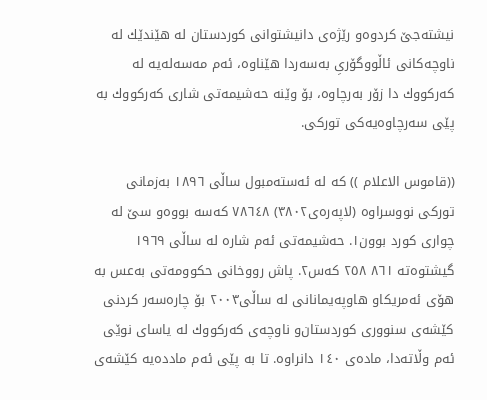نیشته‌جێ‌ كردوه‌‌و رێژه‌ی‌ دانیشتوانی‌ كوردستان له‌ هێندێك له‌ ناوچه‌كانی‌ ئاڵووگۆری‌ِ به‌سه‌ردا هێناوه‌، ئه‌م مه‌سه‌له‌یه‌ له‌ كه‌ركووك دا زۆر به‌رچاوه‌، بۆ وێنه‌ حه‌شیمه‌تی‌ شاری‌ كه‌ركووك به‌ پێی‌ سه‌رچاوه‌یه‌كی‌ توركی‌.

((قاموس الاعلام )) كه‌ له‌ ئه‌سته‌مبول ساڵی‌ ١٨٩٦ به‌زمانی‌ توركی‌ نووسراوه‌ (لاپه‌ره‌ی‌٣٨٠٢) ٧٨٦٤٨ كه‌سه‌ بووه‌‌و سێ‌ له‌ چواری‌ كورد بوون١. حه‌شیمه‌تی‌ ئه‌م شاره‌ له‌ ساڵی‌ ١٩٦٩  گیشتوه‌ته‌ ٨٦١ ٢٥٨ كه‌س۲. پاش رووخانی‌ حكوومه‌تی‌ به‌عس به‌ هۆی‌ ئه‌مریكا‌و هاوپه‌یمانانی له‌ ساڵی‌٢٠٠٣ بۆ چاره‌سه‌ر كردنی‌ كێشه‌ی‌ سنووری‌ كوردستان‌و ناوچه‌ی‌ كه‌ركووك له‌ یاسای‌ نوێی‌ ئه‌م وڵاته‌دا، ماده‌ی‌ ١٤٠ دانراوه‌. تا به‌ پێی‌ ئه‌م مادده‌یه‌ كێشه‌ی‌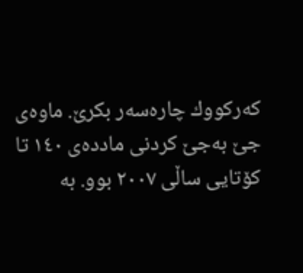كه‌ركووك چاره‌سه‌ر بكرێ‌. ماوه‌ی‌ جێ‌ به‌جێ‌ كردنی‌ مادده‌ی‌ ١٤٠ تا كۆتایی‌ ساڵی‌ ٢٠٠٧ بوو. به‌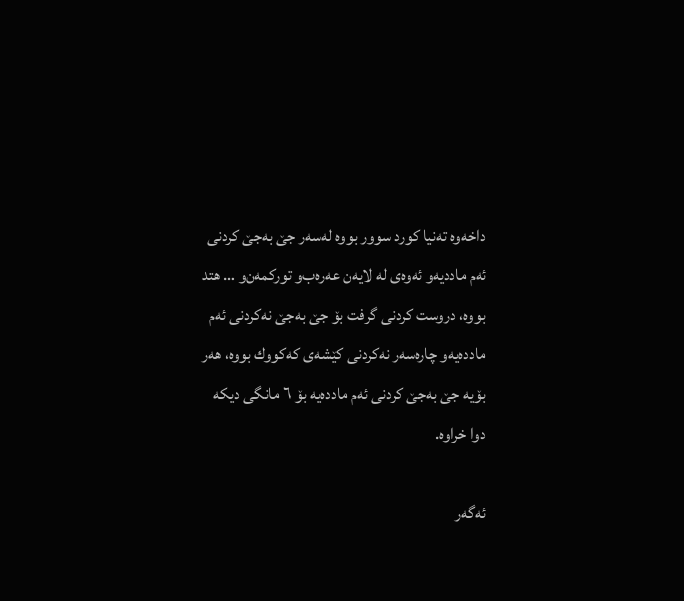داخه‌وه‌ ته‌نیا كورد سوور بووه‌ له‌سه‌ر جێ‌ به‌جێ‌ كردنی‌ ئه‌م ماددیه‌‌و ئه‌وه‌ی‌ له‌ لایه‌ن عه‌ره‌ب‌و توركمه‌ن‌و … هتد بووه‌، دروست كردنی‌ گرفت بۆ جێ‌ به‌جێ‌ نه‌كردنی‌ ئه‌م مادده‌یه‌‌و چاره‌سه‌ر نه‌كردنی‌ كێشه‌ی‌ كه‌كووك بووه‌، هه‌ر بۆیه‌ جێ‌ به‌جێ‌ كردنی‌ ئه‌م مادده‌یه‌ بۆ ٦ مانگی‌ دیكه‌ دوا خراوه‌.

ئه‌گه‌ر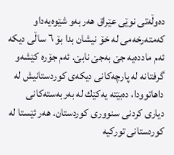ده‌وڵه‌تی‌ نوێی‌ عێراق هه‌ر به‌و شێوه‌یه‌داو كه‌مته‌رخه‌می‌ له‌ خۆ نیشان بدا بۆ ٦ ساڵی‌ دیكه‌ ئه‌م مادده‌یه‌ جێ‌ به‌جێ‌ نابێ‌. ئه‌م جۆره‌ كێشه‌‌و گرفتانه‌ له‌ پارچه‌كانی دیكه‌ی‌ كوردستانیش له‌ داهاتوودا، ده‌بێته‌ یه‌كێك له‌ به‌ربه‌سته‌كانی‌ دیاری‌ كردنی‌ سنووری‌ كوردستان. هه‌ر ئێستا له‌ كوردستانی توركیه‌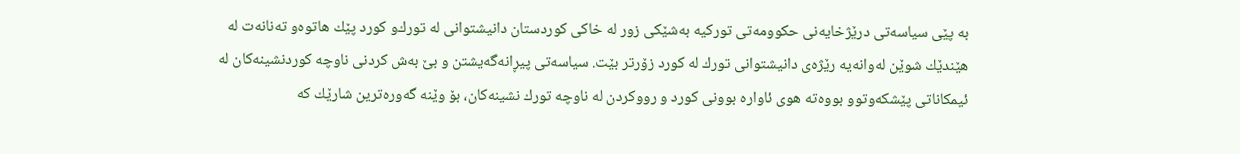به‌ پێی سیاسه‌تی درێژخایه‌نی حكوومه‌تی توركیه‌ به‌شێكی زور له‌ خاكی كوردستان دانیشتوانی‌ له‌ تورك‌و كورد پێك هاتوه‌‌و ته‌نانه‌ت له‌ هێندێك شوێن له‌وانه‌یه‌ رێژه‌ی‌ دانیشتوانی‌ تورك له‌ كورد زۆرتر بێت. سیاسه‌تی‌ پیڕانه‌گه‌یشتن ‌و بێ‌ به‌ش كردنی‌ ناوچه‌ كوردنشینه‌كان له‌ ئیمكاناتی پێشكه‌وتوو بووه‌ته‌ هوی‌ ئاواره‌ بوونی كورد و رووكردن له‌ ناوچه‌ تورك نشینه‌كان، بۆ وێنه‌ گه‌وره‌ترین شارێك كه‌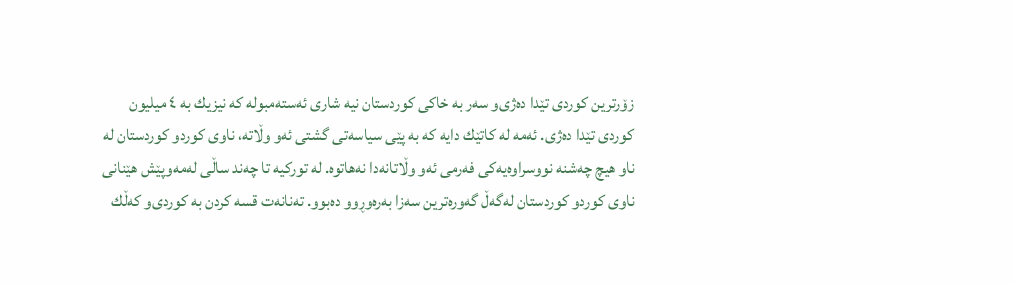زۆرترین كوردی‌ تێدا ده‌ژی‌‌و سه‌ر به‌ خاكی‌ كوردستان نیه‌ شاری‌ ئه‌سته‌مبوله‌ كه‌ نیزیك به‌ ٤ میلیون كوردی‌ تێدا ده‌ژی‌. ئه‌مه‌ له‌ كاتێك دایه‌ كه‌ به‌ پێی‌ سیاسه‌تی‌ گشتی‌ ئه‌و وڵاته‌، ناوی‌ كورد‌و كوردستان له‌ ناو هیچ چه‌شنه‌ نووسراوه‌یه‌كی‌ فه‌رمی‌ ئه‌و وڵاتانه‌دا نه‌هاتوه‌. له‌ توركیه‌ تا چه‌ند ساڵی‌ له‌مه‌وپێش هێنانی‌ ناوی‌ كورد‌و كوردستان له‌گه‌ڵ گه‌وره‌ترین سه‌زا به‌ره‌وڕوو ده‌بوو. ته‌نانه‌ت قسه‌ كردن به‌ كوردی‌‌و كه‌ڵك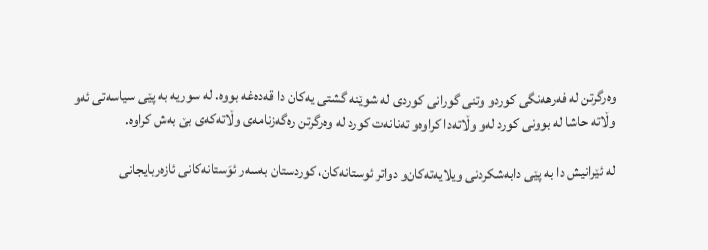وه‌رگرتن له‌ فه‌رهه‌نگی‌ كورد‌و وتنی‌ گورانی‌ كوردی‌ له‌ شوێنه‌ گشتی‌ یه‌كان دا قه‌ده‌غه‌ بووه‌. له‌ سوریه‌ به‌ پێی‌ سیاسه‌تی‌ ئه‌و وڵاته‌ حاشا له‌ بوونی‌ كورد له‌و وڵاته‌دا كراوه‌‌و ته‌نانه‌ت كورد له‌ وه‌رگرتن ره‌گه‌زنامه‌ی‌ وڵاته‌كه‌ی‌ بێ‌ به‌ش كراوه‌.

له‌ ئێرانیش دا به‌ پێی‌ دابه‌شكردنی‌ ویلایه‌ته‌كان‌و دواتر ئوستانه‌كان، كوردستان به‌سه‌ر ئوَستانه‌كانی ئازه‌ربایجانی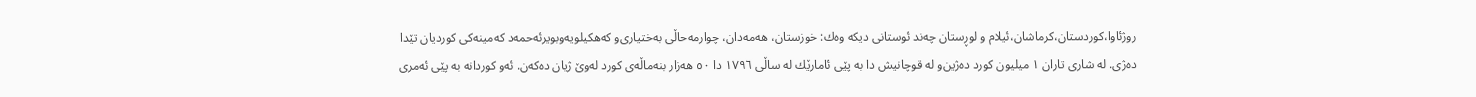روژئاوا،كوردستان،كرماشان،ئیلام و لوڕستان چه‌ند ئوستانی‌ دیكه‌ وه‌ك: خوزستان، هه‌مه‌دان، چوارمه‌حاڵی‌ به‌ختیاری‌‌و كه‌هكیلویه‌وبویرئه‌حمه‌د كه‌مینه‌كی كوردیان تێدا ده‌ژی‌. له‌ شاری‌ تاران ١ میلیون كورد ده‌ژین‌و له‌ قوچانیش دا به‌ پێی‌ ئامارێك له‌ ساڵی‌ ١٧٩٦ دا ٥٠ هه‌زار بنه‌ماڵه‌ی‌ كورد له‌وێ‌ ژیان ده‌كه‌ن. ئه‌و كوردانه‌ به‌ پێی‌ ئه‌مری‌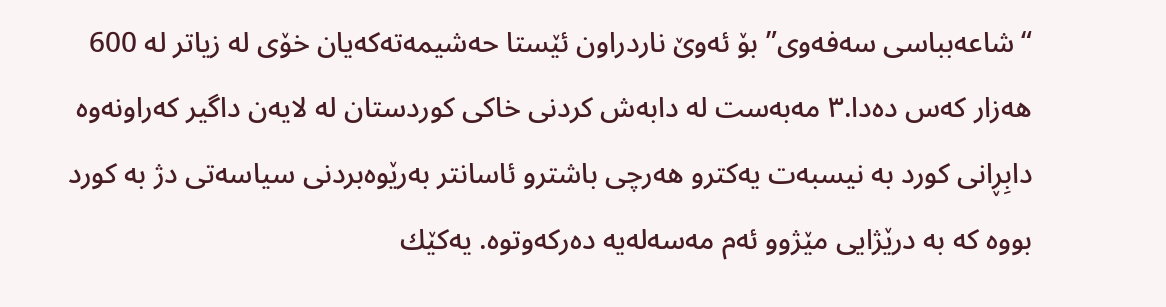“شاعه‌بباسی‌ سه‌فه‌وی‌” بۆ ئه‌وێ‌ ناردراون ئێستا حه‌شیمه‌ته‌كه‌یان خۆی‌ له‌ زیاتر له‌ 600 هه‌زار كه‌س ده‌دا.٣ مه‌به‌ست له‌ دابه‌ش كردنی‌ خاكی‌ كوردستان له‌ لایه‌ن داگیر كه‌راونه‌وه‌ دابِڕانی‌ كورد به‌ نیسبه‌ت یه‌كترو هه‌رچی‌ باشتر‌و ئاسانتر به‌رێوه‌بردنی‌ سیاسه‌تی‌ دژ به‌ كورد بووه‌ كه‌ به‌ درێژایی‌ مێژوو ئه‌م مه‌سه‌له‌یه‌ ده‌ركه‌وتوه‌. یه‌كێك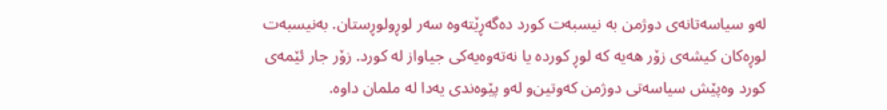له‌و سیاسه‌تانه‌ی‌ دوژمن به‌ نیسبه‌ت كورد ده‌گه‌ڕێته‌وه‌ سه‌ر لوڕ‌ولوڕستان. به‌نیسبه‌ت لوڕه‌كان كیشه‌ی‌ زۆر هه‌یه‌ كه‌ لوڕ كورده‌ یا نه‌ته‌وه‌یه‌كی‌ جیاواز له‌ كورد. زۆر جار ئێمه‌ی‌ كورد وه‌پێش سیاسه‌تی‌ دوژمن كه‌وتین‌و له‌و پێوه‌ندی‌ یه‌دا له‌ ملمان داوه‌.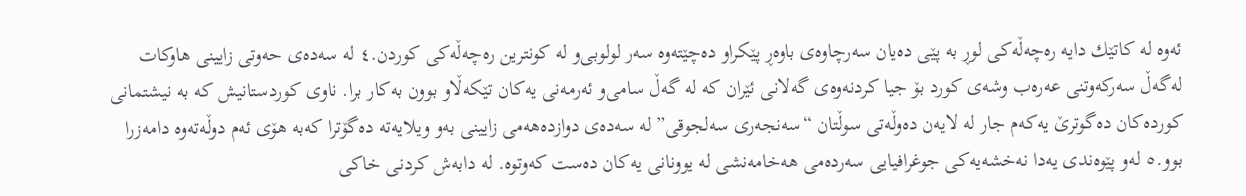ئه‌وه‌ له‌ كاتێك دایه‌ ره‌چه‌ڵه‌كی‌ لوڕ به‌ پێی‌ ده‌یان سه‌رچاوه‌ی‌ باوه‌ڕ پێكراو ده‌چێته‌وه‌ سه‌ر لولوبی‌‌و له‌ كونترین ره‌چه‌ڵه‌كی‌ كوردن.٤ له‌ سه‌ده‌ی‌ حه‌وتی‌ زایینی‌ هاوكات له‌گه‌ڵ سه‌ركه‌وتنی‌ عه‌ره‌ب وشه‌ی‌ كورد بۆ جیا كردنه‌وه‌ی‌ گه‌لانی‌ ئێران كه‌ له‌ گه‌ڵ سامی‌‌و ئه‌رمه‌نی‌ یه‌كان تێكه‌ڵاو بوون به‌كار برا. ناوی‌ كوردستانیش كه‌ به‌ نیشتمانی‌ كورده‌كان ده‌گوترێ‌ یه‌كه‌م جار له‌ لایه‌ن ده‌وڵه‌تی‌ سوڵتان “سه‌نجه‌ری‌ سه‌لجوقی‌” له‌ سه‌ده‌ی‌ دوازده‌هه‌می‌ زایینی‌ به‌و ویلایه‌ته‌ ده‌گۆترا كه‌به‌ هۆی‌ ئه‌م دوڵه‌ته‌وه‌ دامه‌زرا بوو.٥ له‌و پێوه‌ندی‌ یه‌دا نه‌خشه‌یه‌كی‌ جوغرافیایی‌ سه‌رده‌می‌ هه‌خامه‌نشی‌ له‌ یوونانی‌ یه‌كان ده‌ست كه‌وتوه‌. له‌ دابه‌ش كردنی‌ خاكی‌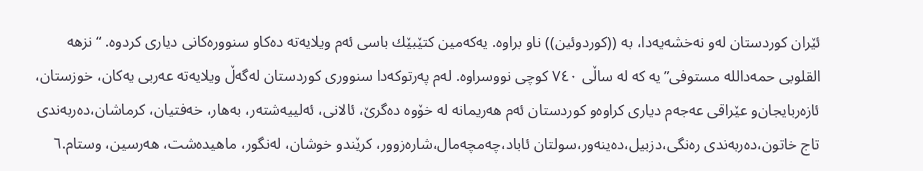ئێران كوردستان له‌و نه‌خشه‌یه‌دا، به‌ ((كوردوئین)) ناو براوه‌. یه‌كه‌مین كتێبێك باسی‌ ئه‌م ویلایه‌ته‌ ده‌كا‌و سنووره‌كانی‌ دیاری‌ كردوه‌. “نزهه‌ القلوبی‌ حمه‌دالله‌ مستوفی‌”یه‌ كه‌ له‌ ساڵی‌ ٧٤٠ كوچی‌ نووسراوه‌. له‌م په‌رتوكه‌دا سنووری‌ كوردستان له‌گه‌ڵ ویلایه‌ته‌ عه‌ربی‌ یه‌كان، خوزستان، ئازه‌ربایجان‌و عێراقی‌ عه‌جه‌م دیاری‌ كراوه‌‌و كوردستان ئه‌م هه‌ریمانه‌ له‌ خۆوه‌ ده‌گرێ‌، ئالانی‌، ئه‌لییه‌شته‌ر، به‌هار، خه‌فتیان، كرماشان،ده‌ربه‌ندی‌ تاج خاتون،ده‌ربه‌ندی‌ ره‌نگی،دزبیل،ده‌ینه‌ور،سولتان ئاباد،چه‌مچه‌مال،شاره‌زوور، كرێند‌و خوشان، له‌نگور، ماهیده‌شت، هه‌رسین، وستام.٦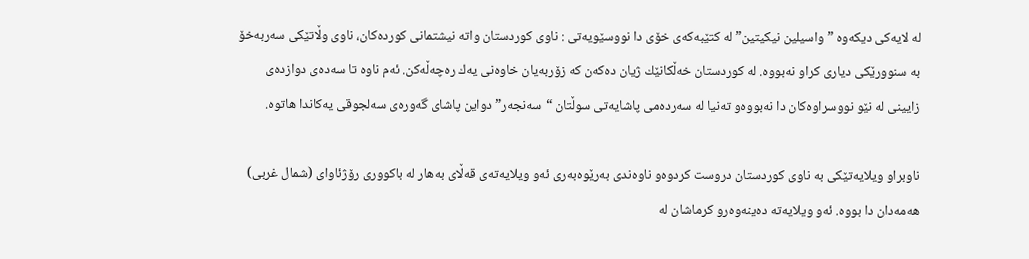له‌ لایه‌كی‌ دیكه‌وه‌ ” واسیلین نیكیتین” له‌ كتێبه‌كه‌ی‌ خۆی‌ دا نووسێویه‌تی‌ : ناوی‌ كوردستان واته‌ نیشتمانی‌ كورده‌كان، ناوی‌ وڵاتێكی‌ سه‌ربه‌خۆ به‌ سنوورێكی‌ دیاری‌ كراو نه‌بووه‌. له‌ كوردستان خه‌ڵكانێك ژیان ده‌كه‌ن كه‌ زۆربه‌یان خاوه‌نی‌ یه‌ك ره‌چه‌ڵه‌كن. ئه‌م ناوه‌ تا سه‌ده‌ی‌ دوازده‌ی‌ زایینی‌ له‌ نێو نووسراوه‌كان دا نه‌بووه‌‌و ته‌نیا له‌ سه‌رده‌می‌ پاشایه‌تی‌ سوڵتان “سه‌نجه‌ر” دواین پاشای‌ گه‌وره‌ی‌ سه‌لجوقی‌ یه‌كاندا هاتوه‌.

ناوبراو ویلایه‌تێكی‌ به‌ ناوی‌ كوردستان دروست كردوه‌‌و ناوه‌ندی‌ به‌رێوه‌به‌ری‌ ئه‌و ویلایه‌ته‌ی‌ قه‌ڵای‌ به‌هار له‌ باكووری‌ رۆژئاوای‌ (شمال غربی‌) هه‌مه‌دان دا بووه‌. ئه‌و ویلایه‌ته‌ ده‌ینه‌وه‌ر‌و كرماشان له‌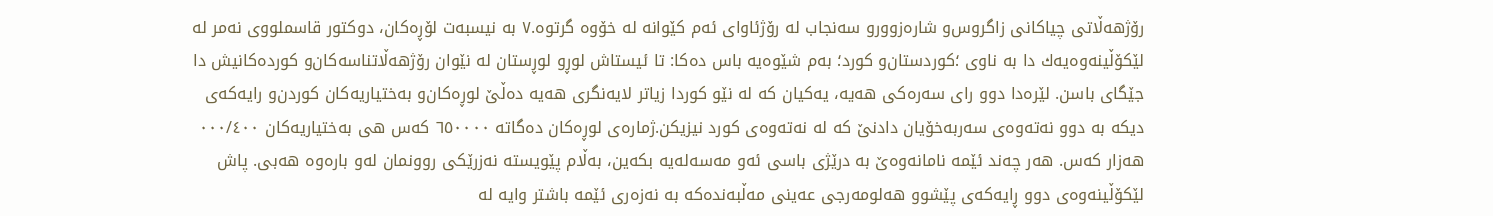رۆژهه‌ڵاتی‌ چیاكانی‌ زاگروس‌و شاره‌زوور‌و سه‌نجاب له‌ رۆژئاوای‌ ئه‌م كێوانه‌ له‌ خۆوه‌ گرتوه‌.٧ به‌ نیسبه‌ت لۆڕه‌كان، دوكتور قاسملووی‌ نه‌مر له‌ لێكۆڵینه‌وه‌یه‌ك دا به‌ ناوی‌ ؛كوردستان‌و كورد؛ به‌م شێوه‌یه‌ باس ده‌كا: تا ئیستاش لوڕ‌و لوڕستان له‌ نێوان رۆژهه‌ڵاتناسه‌كان‌و كورده‌كانیش دا جێگای‌ باسن. لێره‌دا دوو رای‌ سه‌ره‌كی‌ هه‌یه‌، یه‌كیان كه‌ له‌ نێو كوردا زیاتر لایه‌نگری‌ هه‌یه‌ ده‌ڵێ‌ لوڕه‌كان‌و به‌ختیاریه‌كان كوردن‌و رایه‌كه‌ی‌ دیكه‌ به‌ دوو نه‌ته‌وه‌ی‌ سه‌ربه‌خۆیان دادنێ‌ كه‌ له‌ نه‌ته‌وه‌ی‌ كورد نیزیكن.ژماره‌ی‌ لوڕه‌كان ده‌گاته‌ ٦٥٠٠٠٠ كه‌س هی به‌ختیاریه‌كان ٠٠٠/٤٠٠  هه‌زار كه‌س. هه‌ر چه‌ند ئێمه‌ نامانه‌وه‌ێ‌ به‌ درێژی‌ باسی‌ ئه‌و مه‌سه‌له‌یه‌ بكه‌ین، به‌ڵام پێویسته‌ نه‌زرێكی‌ روونمان له‌و باره‌وه‌ هه‌بی‌. پاش لێكۆڵینه‌وه‌ی‌ دوو ڕایه‌كه‌ی‌ پێشوو هه‌لومه‌رجی‌ عه‌ینی‌ مه‌ڵبه‌نده‌كه‌ به‌ نه‌زه‌ری‌ ئێمه‌ باشتر وایه‌ له‌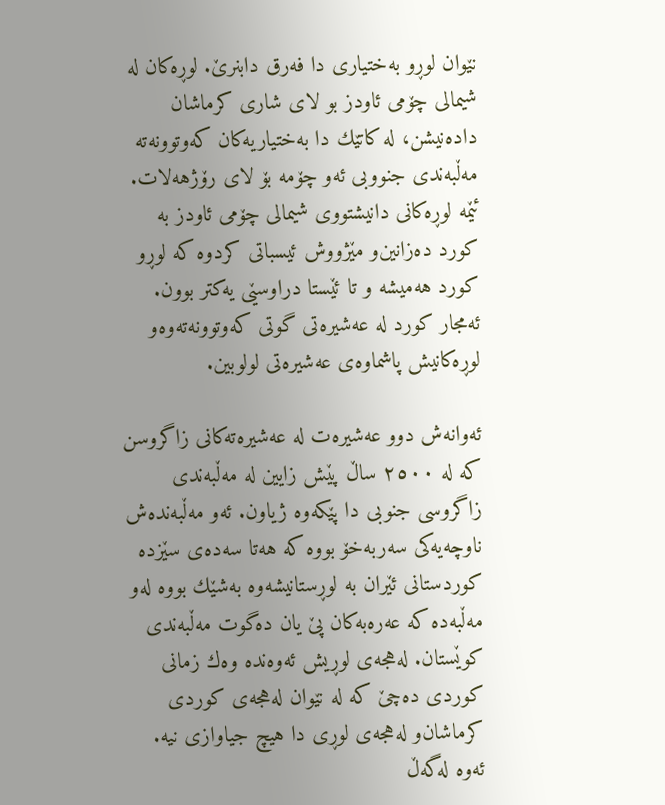نێوان لوڕ‌و به‌ختیاری‌ دا فه‌رق دابنرێ‌. لوڕه‌كان له‌ شیمالی‌ چۆمی‌ ئاودز بو لای‌ شاری‌ كرماشان داده‌نیشن، له‌ كاتێك دا به‌ختیاریه‌كان كه‌وتوونه‌ته‌ مه‌ڵبه‌ندی‌ جنووبی‌ ئه‌و چۆمه‌ بۆ لای‌ رۆژهه‌لات. ئێمه‌ لوڕه‌كانی‌ دانیشتووی‌ شیمالی‌ چۆمی‌ ئاودز به‌ كورد ده‌زانین‌و مێژووش ئیسباتی‌ كردوه‌ كه‌ لوڕ‌و كورد هه‌میشه‌ ‌و تا ئێستا دراوسێی‌ یه‌كتر بوون. ئه‌مجار كورد له‌ عه‌شیره‌تی‌ گوتی‌ كه‌وتوونه‌ته‌وه‌‌و لوڕه‌كانیش پاشماوه‌ی‌ عه‌شیره‌تی‌ لولوبین.

ئه‌وانه‌ش دوو عه‌شیره‌ت له‌ عه‌شیره‌ته‌كانی‌ زاگروسن كه‌ له‌ ٢٥٠٠ ساڵ پێش زایین له‌ مه‌ڵبه‌ندی‌ زاگروسی‌ جنوبی‌ دا پێكه‌وه‌ ژیاون. ئه‌و مه‌ڵبه‌نده‌ش ناوچه‌یه‌كی‌ سه‌ربه‌خۆ بووه‌ كه‌ هه‌تا سه‌ده‌ی‌ سێزده‌ كوردستانی‌ ئێران به‌ لوڕستانیشه‌وه‌ به‌شێك بووه‌ له‌و مه‌ڵبه‌ده‌ كه‌ عه‌ره‌به‌كان پێ یان ده‌گوت مه‌ڵبه‌ندی‌ كوێستان. له‌هجه‌ی‌ لوڕیش ئه‌وه‌نده‌ وه‌ك زمانی‌ كوردی‌ ده‌چێ‌ كه‌ له‌ نێوان له‌هجه‌ی‌ كوردی‌ كرماشان‌و له‌هجه‌ی‌ لوڕی‌ دا هیچ جیاوازی‌ نیه‌. ئه‌وه‌ له‌گه‌ڵ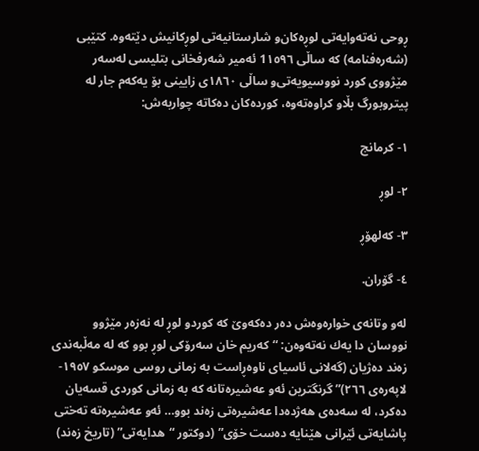ڕوحی‌ نه‌ته‌وایه‌تی‌ لوڕه‌كان‌و شارستانیه‌تی‌ لوڕكانیش دێته‌وه‌. كتێبی‌ (شه‌ره‌فنامه‌) كه‌ ساڵی‌ 1١٥٩٦ ئه‌میر شه‌رفخانی‌ بتلیسی‌ له‌سه‌ر مێژووی‌ كورد نووسیویه‌تی‌‌و ساڵی‌ ١٨٦٠ی‌ زایینی‌ بۆ یه‌كه‌م جار له‌ پیتروبورگ بڵاو كراوه‌ته‌وه‌، كورده‌كان ده‌كاته‌ چواربه‌ش:

١- كرمانج

٢- لوڕ

٣- كه‌لهۆڕ

٤- گۆران.

له‌و وتانه‌ی‌ خواره‌وه‌ش ده‌ر ده‌كه‌وێ‌ كه‌ كورد‌و لوڕ له‌ نه‌زه‌ر مێژوو نووسان دا یه‌ك نه‌ته‌وه‌ن: “كه‌ریم خان سه‌رۆكی‌ لوڕ بوو كه‌ له‌ مه‌ڵبه‌ندی‌ زه‌ند ده‌ژیان (گه‌لانی‌ ئاسیای‌ ناوه‌ڕاست به‌ زمانی‌ روسی‌ موسكو ١٩٥٧- لاپه‌ره‌ی‌ ٢٦٦)” گرنگترین ئه‌و عه‌شیره‌تانه‌ كه‌ به‌ زمانی‌ كوردی‌ قسه‌یان ده‌كرد، له‌ سه‌ده‌ی‌ هه‌ژده‌دا عه‌شیره‌تی‌ زه‌ند بوو… ئه‌و عه‌شیره‌ته‌ ته‌ختی‌ پاشایه‌تی‌ ئێرانی‌ هێنایه‌ ده‌ست خۆی‌” (دوكتور “هدایه‌تی‌” (تاریخ زه‌ند)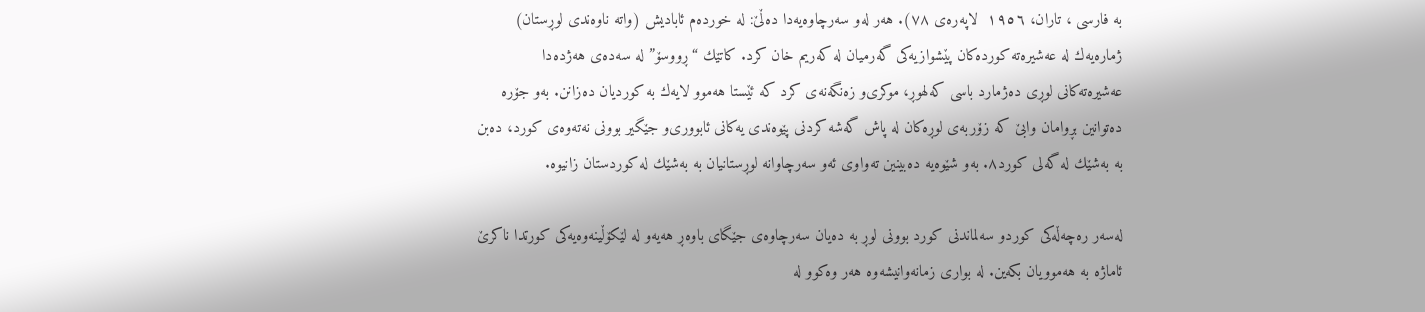به‌ فارسی‌ ، تاران، ١٩٥٦  لاپه‌ره‌ی‌ ٧٨). هه‌ر له‌و سه‌رچاوه‌یه‌دا ده‌ڵێ‌: له‌ خورده‌م ئابادیش (واته‌ ناوه‌ندی‌ لوڕستان) ژماره‌یه‌ك له‌ عه‌شیره‌ته‌ كورده‌كان پێشوازیه‌كی‌ گه‌رمیان له‌ كه‌ریم خان كرد. كاتێك “ڕووسۆ” له‌ سه‌ده‌ی‌ هه‌ژده‌دا عه‌شیره‌ته‌كانی‌ لوڕی‌ ده‌ژمارد باسی‌ كه‌لهوڕ، موكری‌‌و زه‌نگه‌نه‌ی‌ كرد كه‌ ئێستا هه‌موو لایه‌ك به‌ كوردیان ده‌زانن. به‌و جۆره‌ ده‌توانین بڕوامان وابێ‌ كه‌ زۆربه‌ی‌ لوڕه‌كان له‌ پاش گه‌شه‌ كردنی‌ پێوه‌ندی‌ یه‌كانی‌ ئابووری‌‌و جێگیر بوونی‌ نه‌ته‌وه‌ی‌ كورد، ده‌بن به‌ به‌شێك له‌ گه‌لی‌ كورد٨. به‌و شێوه‌یه‌ ده‌بینین ته‌واوی‌ ئه‌و سه‌رچاوانه‌ لوڕستانیان به‌ به‌شێك له‌ كوردستان زانیوه‌.

له‌سه‌ر ره‌چه‌ڵه‌كی‌ كورد‌و سه‌لماندنی‌ كورد بوونی‌ لوڕ به‌ ده‌یان سه‌رچاوه‌ی‌ جێگای‌ باوه‌ڕ هه‌یه‌‌و له‌ لێكۆڵینه‌وه‌یه‌كی‌ كورتدا ناكرێ‌ ئاماژه‌ به‌ هه‌موویان بكه‌ین. له‌ بواری‌ زمانه‌وانیشه‌وه‌ هه‌ر وه‌كوو له‌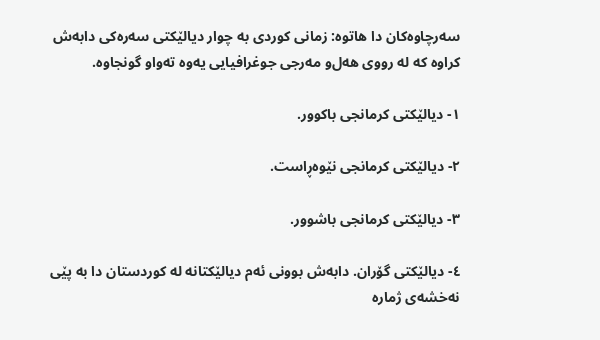سه‌رچاوه‌كان دا هاتوه‌: زمانی‌ كوردی‌ به‌ چوار دیالێكتی‌ سه‌ره‌كی‌ دابه‌ش كراوه‌ كه‌ له‌ رووی‌ هه‌ل‌و مه‌رجی‌ جوغرافیایی‌ یه‌وه‌ ته‌واو گونجاوه‌.

١- دیالێكتی‌ كرمانجی‌ باكوور.

٢- دیالێكتی‌ كرمانجی‌ نێوه‌ڕاست.

٣- دیالێكتی‌ كرمانجی‌ باشوور.

٤- دیالێكتی‌ گۆران. دابه‌ش بوونی‌ ئه‌م دیالێكتانه‌ له‌ كوردستان دا به‌ پێی‌ نه‌خشه‌ی‌ ژماره‌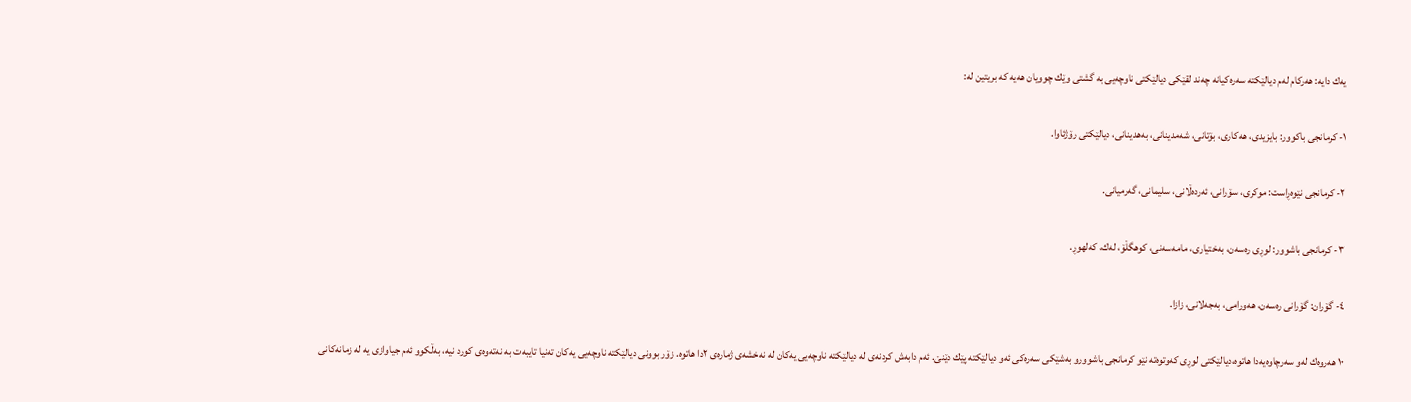یه‌ك دایه‌: هه‌ركام له‌م دیالێكته‌ سه‌ره‌كیانه‌ چه‌ند لقێكی‌ دیالێكتی‌ ناوچه‌یی‌ به‌ گشتی‌ وێك چوویان هه‌یه‌ كه‌ بریتین له‌:

١- كرمانجی‌ باكوور: بایزیدی‌، هه‌كاری‌، بۆتانی‌، شه‌مدینانی، به‌هدینانی، دیالێكتی‌ رۆژئاوا.

٢- كرمانجی‌ نێوه‌ڕاست: موكری‌، سۆرانی‌، ئه‌رده‌ڵانی‌، سلیمانی‌، گه‌رمیانی‌.

٣- كرمانجی‌ باشوور: لوڕی‌ ره‌سه‌ن، به‌ختیاری‌، مامه‌سه‌نی‌، كوهگڵۆ، له‌ك، كه‌لهوڕ.

٤- گۆران: گۆرانی‌ ره‌سه‌ن، هه‌ورامی‌، به‌جه‌لانی‌، زازا.

١٠ هه‌روه‌ك له‌و سه‌رچاوه‌یه‌دا هاتوه‌،دیالێكتی لوڕی‌ كه‌وتوه‌ته‌ نێو كرمانجی‌ باشوورو به‌شێكی‌ سه‌ره‌كی‌ ئه‌و دیالێكته‌ پێك دێنێ‌. ئه‌م دابه‌ش كردنه‌ی‌ له‌ دیالێكته‌ ناوچه‌یی‌ یه‌كان له‌ نه‌خشه‌ی‌ ژماره‌ی‌ ٢دا هاتوه‌. زۆر بوونی‌ دیالێكته‌ ناوچه‌یی‌ یه‌كان ته‌نیا تایبه‌ت به‌ نه‌ته‌وه‌ی‌ كورد نیه‌، به‌ڵكوو ئه‌م جیاوازی‌ یه‌ له‌ زمانه‌كانی‌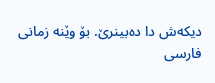دیكه‌ش دا ده‌بینرێ‌. بۆ وێنه‌ زمانی‌ فارسی‌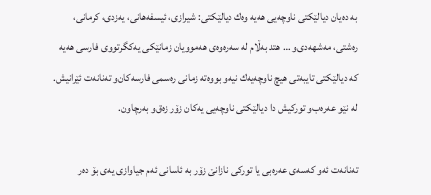به‌ ده‌یان دیالێكتی‌ ناوچه‌یی‌ هه‌یه‌ وه‌ك دیالێكتی‌: شیرازی‌، ئیسفه‌هانی‌، یه‌زدی‌، كرمانی‌، ره‌شتی‌، مه‌شهه‌دی‌‌و … هتد به‌ڵام له‌ سه‌ره‌وه‌ی‌ هه‌موویان زمانێكی‌ یه‌كگرتووی‌ فارسی‌ هه‌یه‌ كه‌ دیالێكتی‌ تایبه‌تی‌ هیچ ناوچه‌یه‌ك نیه‌‌و بووه‌ته‌ زمانی‌ ره‌سمی‌ فارسه‌كان‌و ته‌نانه‌ت ئێرانیش. له‌ نێو عه‌ره‌ب‌و توركیش دا دیالێكتی‌ ناوچه‌یی‌ یه‌كان زۆر زه‌ق‌و به‌رچاون.

ته‌نانه‌ت ئه‌و كه‌سه‌ی‌ عه‌ره‌بی‌ یا توركی‌ نازانێ‌ زۆر به‌ ئاسانی‌ ئه‌م جیاوازی‌ یه‌ی‌ بۆ ده‌ر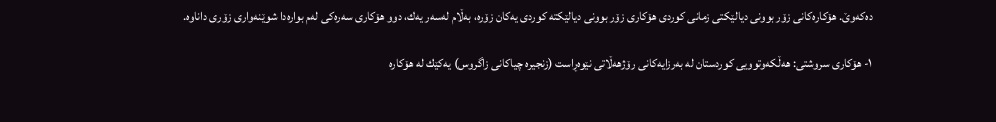ده‌كه‌وێ‌. هۆكاره‌كانی‌ زۆر بوونی‌ دیالێكتی‌ زمانی‌ كوردی‌ هۆكاری‌ زۆر بوونی‌ دیالێكته‌ كوردی‌ یه‌كان زۆره‌، به‌ڵام له‌سه‌ر یه‌ك، دوو هۆكاری‌ سه‌ره‌كی‌ له‌م بواره‌دا شوێنه‌واری‌ زۆری‌ داناوه‌.

١- هۆكاری‌ سروشتی‌: هه‌ڵكه‌وتوویی‌ كوردستان له‌ به‌رزایه‌كانی‌ رۆژهه‌ڵاتی‌ نێوه‌ڕاست (زنجیره‌ چیاكانی‌ زاگروس) یه‌كێك له‌ هۆكاره‌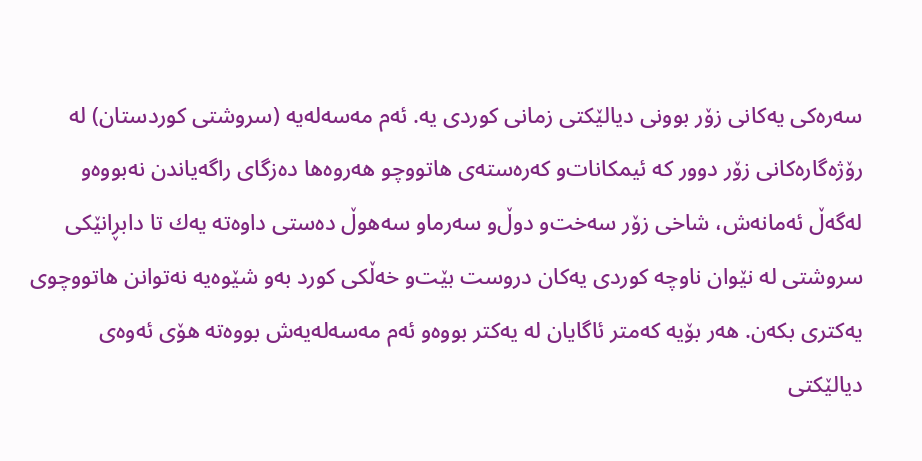سه‌ره‌كی‌ یه‌كانی‌ زۆر بوونی‌ دیالێكتی‌ زمانی‌ كوردی‌ یه‌. ئه‌م مه‌سه‌له‌یه‌ (سروشتی‌ كوردستان) له‌ رۆژه‌گاره‌كانی‌ زۆر دوور كه‌ ئیمكانات‌و كه‌ره‌سته‌ی‌ هاتووچو هه‌روه‌ها ده‌زگای‌ راگه‌یاندن نه‌بووه‌‌و له‌گه‌ڵ ئه‌مانه‌ش، شاخی‌ زۆر سه‌خت‌و دوڵ‌و سه‌رما‌و سه‌هوڵ ده‌ستی‌ داوه‌ته‌ یه‌ك تا دابڕانێكی‌ سروشتی‌ له‌ نێوان ناوچه‌ كوردی‌ یه‌كان دروست بێت‌و خه‌ڵكی‌ كورد به‌و شێوه‌یه‌ نه‌توانن هاتووچوی‌ یه‌كتری‌ بكه‌ن. هه‌ر بۆیه‌ كه‌متر ئاگایان له‌ یه‌كتر بووه‌‌و ئه‌م مه‌سه‌له‌یه‌ش بووه‌ته‌ هۆی‌ ئه‌وه‌ی‌ دیالێكتی‌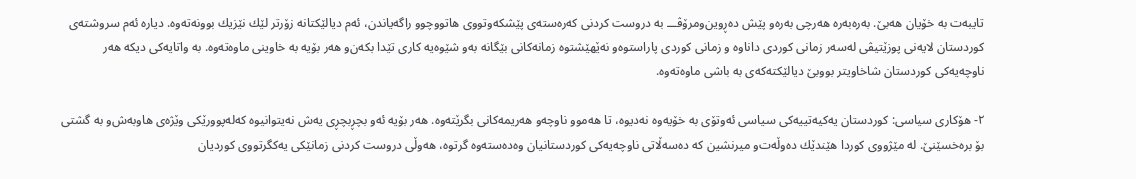تایبه‌ت به‌ خۆیان هه‌بێ‌. به‌ره‌به‌ره‌ هه‌رچی‌ به‌ره‌و پێش ده‌ڕوین‌ومرۆڤـــ به‌ دروست كردنی‌ كه‌ره‌سته‌ی‌ پێشكه‌وتووی‌ هاتووچوو راگه‌یاندن، ئه‌م دیالێكتانه‌ زۆرتر لێك نێزیك بوونه‌ته‌وه‌. دیاره‌ ئه‌م سروشته‌ی‌ كوردستان لایه‌نی‌ پوزێتیڤی له‌سه‌ر زمانی‌ كوردی‌ داناوه‌ ‌و زمانی‌ كوردی‌ پاراستوه‌‌و نه‌ێهێشتوه‌ زمانه‌كانی‌ بێگانه‌ به‌و شێوه‌یه‌ كاری‌ تێدا بكه‌ن‌و هه‌ر بۆیه‌ به‌ خاوینی‌ ماوه‌ته‌وه‌. به‌ واتایه‌كی‌ دیكه‌ هه‌ر ناوچه‌یه‌كی‌ كوردستان شاخاویتر بووبێ‌ دیالێكته‌كه‌ی‌ به‌ باشی‌ ماوه‌ته‌وه‌.

٢- هۆكاری‌ سیاسی‌: كوردستان یه‌كیه‌تییه‌كی سیاسی‌ ئه‌وتۆی‌ به‌ خۆیه‌وه‌ نه‌دیوه‌، تا هه‌موو ناوچه‌و هه‌ریمه‌كانی‌ بگرێته‌وه‌. هه‌ر بۆیه‌ ئه‌و بچڕبچڕی‌ یه‌ش نه‌یتوانیوه‌ كه‌له‌پوورێكی‌ وێژه‌ی‌ هاوبه‌ش‌و به‌ گشتی‌ بۆ بره‌خسێنێ‌. له‌ مێژووی‌ كوردا هێندێك ده‌وڵه‌ت‌و میرنشین كه‌ ده‌سه‌ڵاتی‌ ناوچه‌یه‌كی‌ كوردستانیان وه‌ده‌سته‌وه‌ گرتوه‌، هه‌وڵی‌ دروست كردنی‌ زمانێكی‌ یه‌كگرتووی‌ كوردیان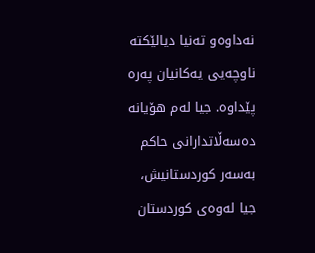نه‌داوه‌‌و ته‌نیا دیالێكته‌ ناوچه‌یی‌ یه‌كانیان په‌ره‌ پێداوه‌. جیا له‌م هۆیانه‌ ده‌سه‌ڵاتدارانی‌ حاكم به‌سه‌ر كوردستانیش، جیا له‌وه‌ی‌ كوردستان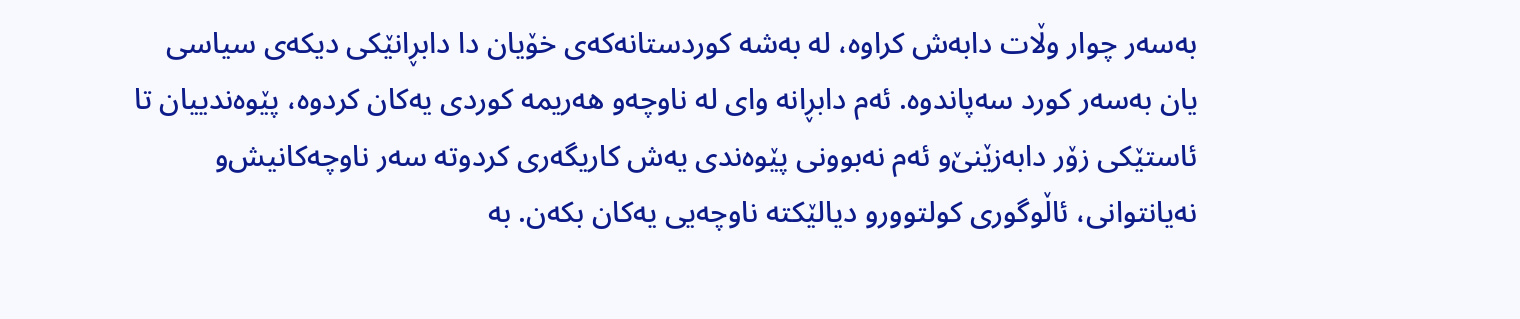به‌سه‌ر چوار وڵات دابه‌ش كراوه‌، له‌ به‌شه‌ كوردستانه‌كه‌ی‌ خۆیان دا دابڕانێكی‌ دیكه‌ی‌ سیاسی‌ یان به‌سه‌ر كورد سه‌پاندوه‌. ئه‌م دابڕانه‌ وای‌ له‌ ناوچه‌‌و هه‌ریمه‌ كوردی‌ یه‌كان كردوه‌، پێوه‌ندییان تا ئاستێكی‌ زۆر دابه‌زێنێ‌‌و ئه‌م نه‌بوونی‌ پێوه‌ندی‌ یه‌ش كاریگه‌ری‌ كردوته‌ سه‌ر ناوچه‌كانیش‌و نه‌یانتوانی‌، ئاڵوگوری‌ كولتوور‌و دیالێكته‌ ناوچه‌یی‌ یه‌كان بكه‌ن. به‌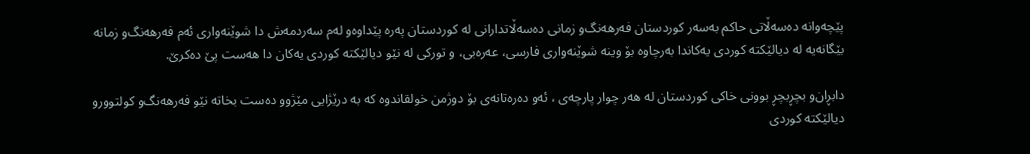پێچه‌وانه‌ ده‌سه‌ڵاتی‌ حاكم به‌سه‌ر كوردستان فه‌رهه‌نگ‌و زمانی‌ ده‌سه‌ڵاتدارانی‌ له‌ كوردستان په‌ره‌ پێداوه‌‌و له‌م سه‌ردمه‌ش دا شوێنه‌واری‌ ئه‌م فه‌رهه‌نگ‌و زمانه‌ بێگانه‌یه‌ له‌ دیالێكته‌ كوردی‌ یه‌كاندا به‌رچاوه‌ بۆ وینه‌ شوێنه‌واری‌ فارسی‌، عه‌ره‌بی‌، ‌و توركی‌ له‌ نێو دیالێكته‌ كوردی‌ یه‌كان دا هه‌ست پێ‌ ده‌كرێ‌.

دابڕان‌و بچڕبچڕ بوونی‌ خاكی‌ كوردستان له‌ هه‌ر چوار پارچه‌ی‌ ، ئه‌و ده‌ره‌تانه‌ی‌ بۆ دوژمن خولقاندوه‌ كه‌ به‌ درێژایی‌ مێژوو ده‌ست بخاته‌ نێو فه‌رهه‌نگ‌و كولتوور‌و دیالێكته‌ كوردی‌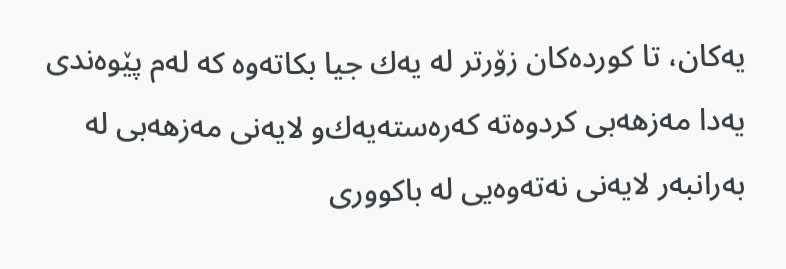یه‌كان، تا كورده‌كان زۆرتر له‌ یه‌ك جیا بكاته‌وه‌ كه‌ له‌م پێوه‌ندی‌ یه‌دا مه‌زهه‌بی‌ كردوه‌ته‌ كه‌ره‌سته‌یه‌ك‌و لایه‌نی‌ مه‌زهه‌بی‌ له‌ به‌رانبه‌ر لایه‌نی‌ نه‌ته‌وه‌یی‌ له‌ باكووری‌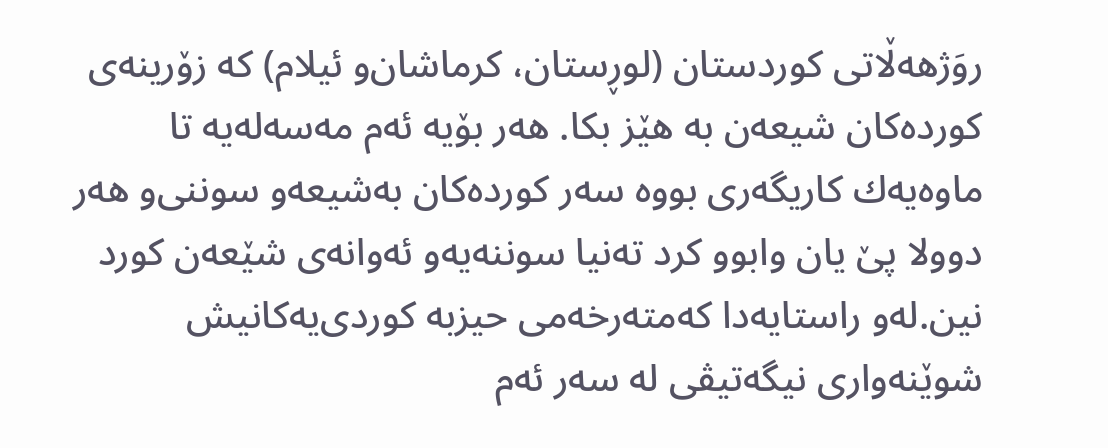روَژهه‌ڵاتی كوردستان (لوڕستان، كرماشان‌و ئیلام) كه‌ زۆرینه‌ی‌ كورده‌كان شیعه‌ن به‌ هێز بكا. هه‌ر بۆیه‌ ئه‌م مه‌سه‌له‌یه‌ تا ماوه‌یه‌ك كاریگه‌ری‌ بووه‌ سه‌ر كورده‌كان به‌شیعه‌‌و سوننی‌‌و هه‌ر دوولا پێ‌ یان وابوو كرد ته‌نیا سوننه‌یه‌و ئه‌وانه‌ی‌ شێعه‌ن كورد نین.له‌و راستایه‌دا كه‌مته‌رخه‌می حیزبه‌ كوردی‌یه‌كانیش شوێنه‌واری‌ نیگه‌تیڤی له‌ سه‌ر ئه‌م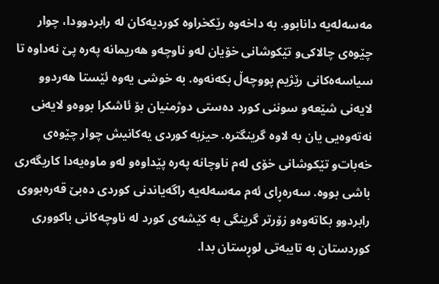مه‌سه‌له‌یه‌ دانابوو. به‌ داخه‌وه‌ رێكخراوه‌ كوردیه‌كان له‌ رابردوودا، چوار چێوه‌ی‌ چالاكی‌‌و تێكوشانی‌ خۆیان له‌و ناوچه‌‌و هه‌ریمانه‌ په‌ره‌ پێ‌ نه‌داوه‌ تا سیاسه‌ه‌كانی‌ رێژیم پووچه‌ڵ بكه‌نه‌وه‌. به‌ خوشی‌ یه‌وه‌ ئێستا هه‌ردوو لایه‌نی‌ شێعه‌‌و سوننی‌ كورد ده‌ستی‌ دوژمنیان بۆ ئاشكرا بووه‌‌و لایه‌نی‌ نه‌ته‌وه‌یی‌ یان به‌ لاوه‌ گرینگتره‌. حیزبه‌ كوردی‌ یه‌كانیش چوار چێوه‌ی‌ خه‌بات‌و تێكوشانی‌ خۆی‌ له‌م ناوچانه‌ په‌ره‌ پێداوه‌‌و له‌و ماوه‌یه‌دا كاریگه‌ری‌ باشی‌ بووه‌. سه‌ره‌ڕای‌ ئه‌م مه‌سه‌له‌یه‌ راگه‌یاندنی‌ كوردی‌ ده‌بێ‌ قه‌ره‌بووی‌ رابردوو بكاته‌وه‌‌و زۆرتر گرینگی‌ به‌ كێشه‌ی‌ كورد له‌ ناوچه‌كانی‌ باكووری‌ كوردستان به‌ تایبه‌تی‌ لوڕستان بدا.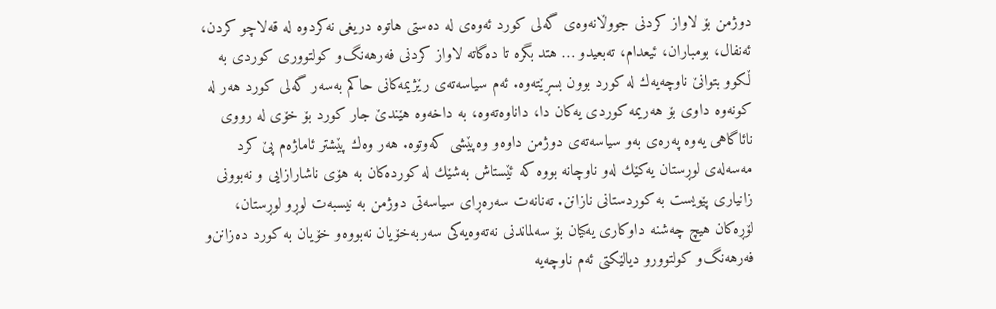دوژمن بۆ لاواز كردنی‌ جووڵانه‌وه‌ی‌ گه‌لی‌ كورد ئه‌وه‌ی‌ له‌ ده‌ستی هاتوه‌ دریغی‌ نه‌كردوه‌ له‌ قه‌لاچو كردن، ئه‌نفال، بومباران، ئیعدام، ته‌بعید‌و … هتد بگره‌ تا ده‌گاته‌ لاواز كردنی‌ فه‌رهه‌نگ‌و كولتووری‌ كوردی‌ به‌ ڵكوو بتوانێ‌ ناوچه‌یه‌ك له‌ كورد بوون بسڕێته‌وه‌. ئه‌م سیاسه‌ته‌ی‌ رێژیمه‌كانی‌ حاكم به‌سه‌ر گه‌لی‌ كورد هه‌ر له‌ كونه‌وه‌ داوی‌ بۆ هه‌ریمه‌ كوردی‌ یه‌كان دا، داناوه‌ته‌وه‌، به‌ داخه‌وه‌ هێندێ‌ جار كورد بۆ خۆی‌ له‌ رووی‌ نائاگاهی‌ یه‌وه‌ په‌ره‌ی‌ به‌و سیاسه‌ته‌ی‌ دوژمن داوه‌‌و وه‌پێشی‌ كه‌وتوه‌. هه‌ر وه‌ك پێشتر ئاماژه‌م پێ‌ كرد مه‌سه‌له‌ی‌ لوڕستان یه‌كێك له‌و ناوچانه‌ بووه‌ كه‌ ئێستاش به‌شێك له‌ كورده‌كان به‌ هۆی‌ ناشارازایی‌ و نه‌بوونی‌ زانیاری‌ پێویست به‌ كوردستانی‌ نازانن. ته‌نانه‌ت سه‌ره‌ڕای‌ سیاسه‌تی‌ دوژمن به‌ نیسبه‌ت لوڕ‌و لوڕستان، لۆڕه‌كان هیچ چه‌شنه‌ داوكاری‌ یه‌كیان بۆ سه‌لماندنی‌ نه‌ته‌وه‌یه‌كی‌ سه‌ربه‌خۆیان نه‌بووه‌‌و خۆیان به‌ كورد ده‌زانن‌و فه‌رهه‌نگ‌و كولتوور‌و دیالێكتی‌ ئه‌م ناوچه‌یه‌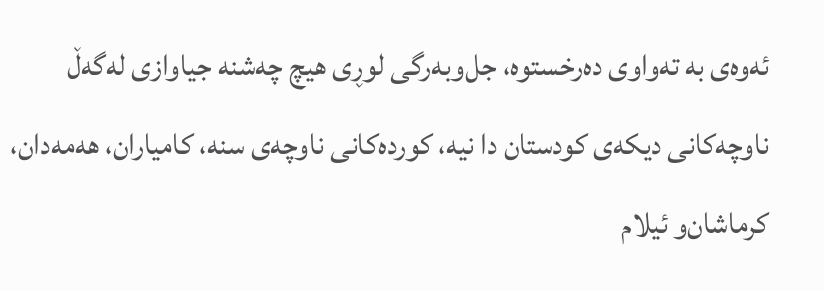ئه‌وه‌ی‌ به‌ ته‌واوی‌ ده‌رخستوه‌، جل‌وبه‌رگی‌ لوڕی‌ هیچ چه‌شنه‌ جیاوازی‌ له‌گه‌ڵ ناوچه‌كانی‌ دیكه‌ی‌ كودستان دا نیه‌، كورده‌كانی‌ ناوچه‌ی‌ سنه‌، كامیاران، هه‌مه‌دان، كرماشان‌و ئیلام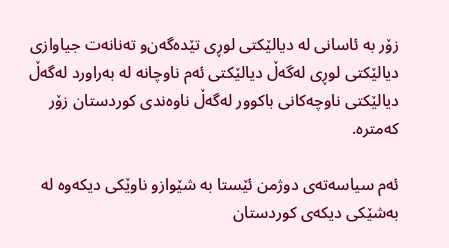زۆر به‌ ئاسانی‌ له‌ دیالێكتی‌ لوڕی‌ تێده‌گه‌ن‌و ته‌نانه‌ت جیاوازی‌ دیالێكتی‌ لوڕی‌ له‌گه‌ڵ دیالێكتی‌ ئه‌م ناوچانه‌ له‌ به‌راورد له‌گه‌ڵ دیالێكتی‌ ناوچه‌كانی‌ باكوور له‌گه‌ڵ ناوه‌ندی‌ كوردستان زۆر كه‌متره‌.

ئه‌م سیاسه‌ته‌ی‌ دوژمن ئێستا به‌ شێواز‌و ناوێكی‌ دیكه‌وه‌ له‌ به‌شێكی‌ دیكه‌ی‌ كوردستان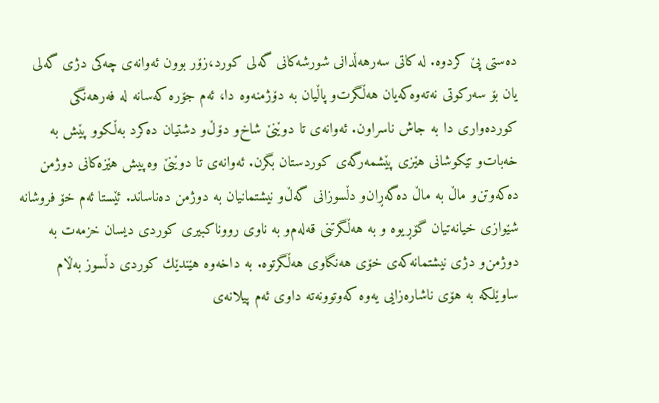ده‌ستی‌ پێ‌ كردوه‌. له‌ كاتی سه‌رهه‌ڵدانی شورشه‌كانی گه‌لی كورد،زۆر بوون ئه‌وانه‌ی‌ چه‌كی‌ دژی‌ گه‌لی‌ یان بۆ سه‌ركوتی‌ نه‌ته‌وه‌كه‌یان هه‌ڵگرت‌و پاڵیان به‌ دۆژمنه‌وه‌ دا، ئه‌م جۆره‌ كه‌سانه‌ له‌ فه‌رهه‌نگی‌ كورده‌واری‌ دا به‌ جاش ناسراون. ئه‌وانه‌ی‌ تا دوێنێ‌ شاخ‌و دۆڵ‌و دشتیان ده‌كرد به‌ڵكوو پێش به‌ خه‌بات‌و تێكوشانی‌ هێزی‌ پێشمه‌رگه‌ی‌ كوردستان بگرن. ئه‌وانه‌ی‌ تا دوێنێ‌ وه‌پیش هێزه‌كانی دوژمن ده‌كه‌وتن‌و ماڵ به‌ ماڵ ده‌گه‌ڕان‌و دڵسوزانی‌ گه‌ڵ‌و نیشتمانیان به‌ دوژمن ده‌ناساند. ئێستا ئه‌م خۆ فروشانه‌ شێوازی‌ خیانه‌تیان گۆڕیوه‌ ‌و به‌ هه‌ڵگرتنی‌ قه‌له‌م‌و به‌ ناوی‌ رووناكبیری‌ كوردی‌ دیسان خزمه‌ت به‌ دوژمن‌و دژی‌ نیشتمانه‌كه‌ی‌ خۆی‌ هه‌نگاوی‌ هه‌ڵگرتوه‌. به‌ داخه‌وه‌ هێندێك كوردی‌ دڵسوز به‌ڵام ساوێلكه‌ به‌ هۆی‌ ناشاره‌زایی‌ یه‌وه‌ كه‌وتوونه‌ته‌ داوی‌ ئه‌م پیلانه‌ی‌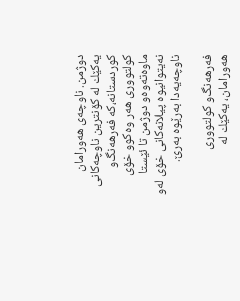دوژمن. ناوچه‌ی‌ هه‌ورامان یه‌كێك له‌ كۆنترین ناوچه‌كانی‌ كوردستانه‌،كه‌ فه‌رهه‌نگ‌و كولتووری‌ هه‌ر وه‌كوو خۆی‌ ماوه‌ته‌وه‌‌و دوژمن تا ئێستا نه‌یتوانیوه‌ پیلانه‌كانی‌ خۆی‌ له‌و ناوچه‌یه‌دا به‌رێوه‌ به‌رێ‌.

فه‌رهه‌نگ‌و كولتووری‌ هه‌ورامان، یه‌كێك له‌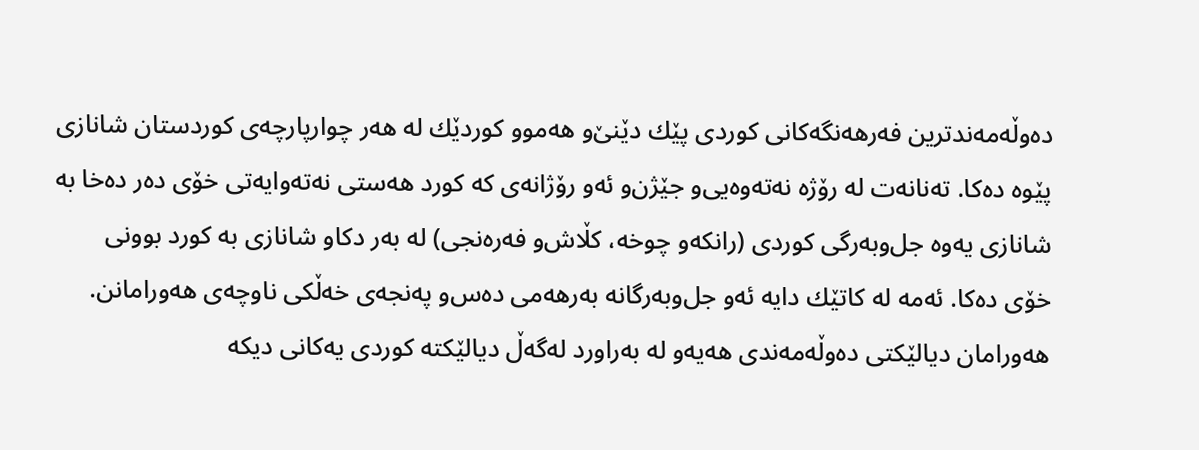ده‌وڵه‌مه‌ندترین فه‌رهه‌نگه‌كانی‌ كوردی‌ پێك دێنێ‌‌و هه‌موو كوردێك له‌ هه‌ر چوارپارچه‌ی‌ كوردستان شانازی‌ پێوه‌ ده‌كا. ته‌نانه‌ت له‌ رۆژه‌ نه‌ته‌وه‌یی‌‌و جێژن‌و ئه‌و رۆژانه‌ی‌ كه‌ كورد هه‌ستی‌ نه‌ته‌وایه‌تی‌ خۆی‌ ده‌ر ده‌خا به‌ شانازی‌ یه‌وه‌ جل‌وبه‌رگی‌ كوردی‌ (رانكه‌‌و چوخه‌، كڵاش‌و فه‌ره‌نجی‌) له‌ به‌ر دكا‌و شانازی‌ به‌ كورد بوونی‌ خۆی‌ ده‌كا. ئه‌مه‌ له‌ كاتێك دایه‌ ئه‌و جل‌وبه‌رگانه‌ به‌رهه‌می‌ ده‌س‌و په‌نجه‌ی‌ خه‌ڵكی‌ ناوچه‌ی‌ هه‌ورامانن. هه‌ورامان دیالێكتی‌ ده‌وڵه‌مه‌ندی‌ هه‌یه‌‌و له‌ به‌راورد له‌گه‌ڵ دیالێكته‌ كوردی‌ یه‌كانی‌ دیكه‌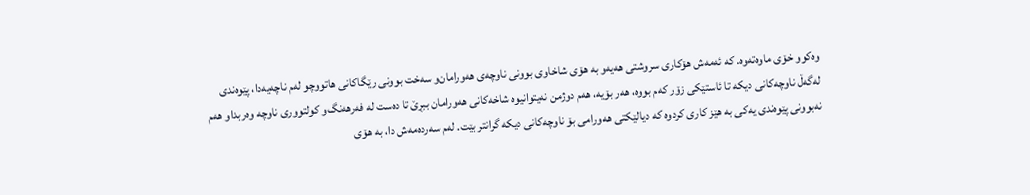وه‌كوو خۆی‌ ماوه‌ته‌وه‌. كه‌ ئه‌مه‌ش هۆكاری‌ سروشتی‌ هه‌یه‌‌و به‌ هۆی‌ شاخاوی‌ بوونی‌ ناوچه‌ی‌ هه‌ورامان‌و سه‌خت بوونی‌ رێگاكانی‌ هاتووچو له‌م ناچه‌یه‌دا، پێوه‌ندی‌ له‌گه‌ڵ ناوچه‌كانی‌ دیكه‌ تا ئاستێكی‌ زۆر كه‌م بووه‌، هه‌ر بۆیه‌، هه‌م دوژمن نه‌یتوانیوه‌ شاخه‌كانی‌ هه‌ورامان ببڕێ‌ تا ده‌ست له‌ فه‌رهه‌نگ‌و كولتووری‌ ناوچه‌ وه‌ربدا‌و هه‌م نه‌بوونی‌ پێوه‌ندی‌ یه‌كی‌ به‌ هێز كاری‌ كردوه‌ كه‌ دیالێكتی‌ هه‌ورامی‌ بۆ ناوچه‌كانی‌ دیكه‌ گرانتر بێت. له‌م سه‌رده‌مه‌ش دا، به‌ هۆی‌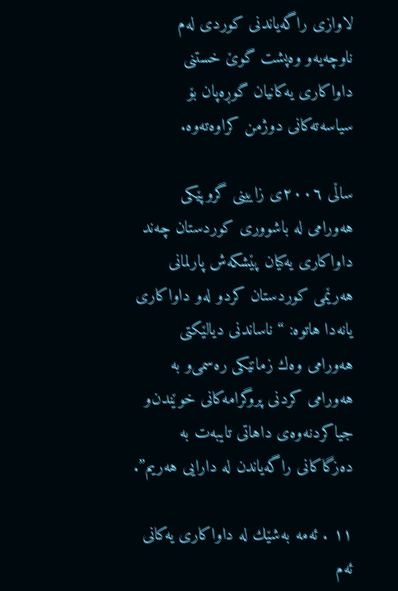لاوازی‌ راگه‌یاندنی‌ كوردی‌ له‌م ناوچه‌یه‌‌و وه‌پشت گوێ‌ خستنی‌ داواكاری‌ یه‌كانیان گوڕه‌پان بۆ سیاسه‌ته‌كانی‌ دوژمن كراوه‌ته‌وه‌.

ساڵی‌ ٢٠٠٦ی‌ زایینی‌ گروپێكی‌ هه‌ورامی‌ له‌ باشووری‌ كوردستان چه‌ند داواكاری‌ یه‌كیان پێشكه‌ش پارلمانی‌ هه‌رێمی‌ كوردستان كرد‌و له‌و داواكاری‌ یانه‌دا هاتوه‌: “ناساندنی‌ دیالێكتی‌ هه‌ورامی‌ وه‌ك زمانێكی‌ ره‌سمی‌‌و به‌ هه‌ورامی‌ كردنی‌ پروگرامه‌كانی‌ خوێندن‌و جیاكردنه‌وه‌ی‌ داهاتی‌ تایبه‌ت به‌ ده‌زگاكانی‌ راگه‌یاندن له‌ دارایی‌ هه‌ریم”.

١١ . ئه‌مه‌ به‌شێك له‌ داواكاری‌ یه‌كانی‌ ئه‌م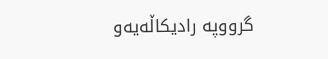گرووپه‌ رادیكاڵه‌یه‌‌و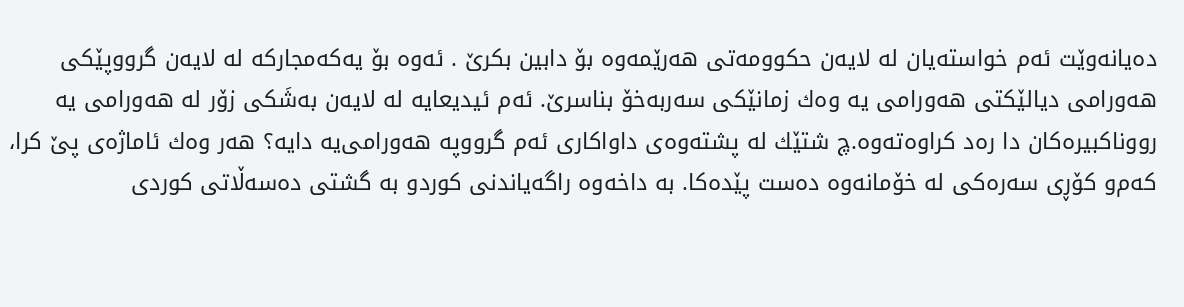ده‌یانه‌وێت ئه‌م خواسته‌یان له‌ لایه‌ن حكوومه‌تی‌ هه‌رێمه‌وه‌ بۆ دابین بكرێ‌ . ئه‌وه‌ بۆ یه‌كه‌مجاركه‌ له‌ لایه‌ن گرووپێكی‌ هه‌ورامی‌ دیالێكتی‌ هه‌ورامی‌ یه‌ وه‌ك زمانێكی‌ سه‌ربه‌خۆ بناسرێ‌. ئه‌م ئیدیعایه‌ له‌ لایه‌ن به‌شَكی‌ زۆر له‌ هه‌ورامی‌ یه‌ رووناكبیره‌كان دا ره‌د كراوه‌ته‌وه‌.چ شتێك له‌ پشته‌وه‌ی‌ داواكاری‌ ئه‌م گرووپه‌ هه‌ورامی‌یه‌ دایه‌؟ هه‌ر وه‌ك ئاماژه‌ی‌ پێ كرا، كه‌م‌و كۆڕی‌ سه‌ره‌كی‌ له‌ خۆمانه‌وه‌ ده‌ست پێده‌كا. به‌ داخه‌وه‌ راگه‌یاندنی‌ كورد‌و به‌ گشتی‌ ده‌سه‌ڵاتی‌ كوردی‌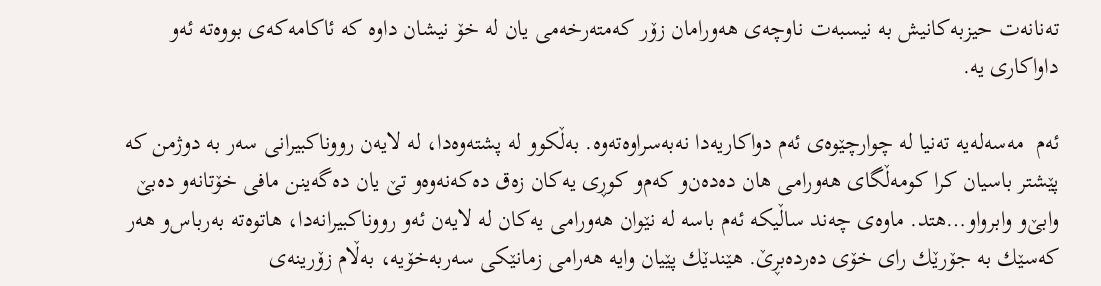ته‌نانه‌ت حیزبه‌كانیش به‌ نیسبه‌ت ناوچه‌ی‌ هه‌ورامان زۆر كه‌مته‌رخه‌می‌ یان له‌ خۆ نیشان داوه‌ كه‌ ئاكامه‌كه‌ی‌ بووه‌ته‌ ئه‌و داواكاری یه‌.

ئه‌م  مه‌سه‌له‌یه‌ ته‌نیا له‌ چوارچێوه‌ی‌ ئه‌م دواكاریه‌دا نه‌به‌سراوه‌ته‌وه‌. به‌ڵكوو له‌ پشته‌وه‌دا، له‌ لایه‌ن رووناكبیرانی‌ سه‌ر به‌ دوژمن كه‌ پێشتر باسیان كرا كومه‌ڵگای‌ هه‌ورامی‌ هان ده‌ده‌ن‌و كه‌م‌و كوڕی‌ یه‌كان زه‌ق ده‌كه‌نه‌وه‌‌و تێ‌ یان ده‌گه‌ینن مافی‌ خۆتانه‌‌و ده‌بێ‌ وابێ‌‌و وابرواو…هتد. ماوه‌ی‌ چه‌ند ساڵیكه‌ ئه‌م باسه‌ له‌ نێوان هه‌ورامی‌ یه‌كان له‌ لایه‌ن ئه‌و رووناكبیرانه‌دا، هاتوه‌ته‌ به‌رباس‌و هه‌ر كه‌سێك به‌ جۆرێك رای‌ خۆی‌ ده‌رده‌بڕێ‌. هێندێك پێیان وایه‌ هه‌رامی‌ زمانێكی‌ سه‌ربه‌خۆیه‌، به‌ڵام زۆرینه‌ی‌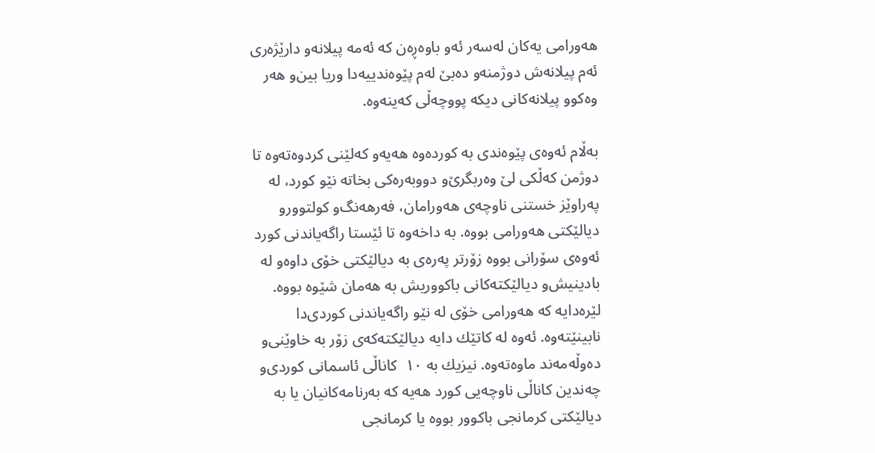هه‌ورامی‌ یه‌كان له‌سه‌ر ئه‌و باوه‌ڕه‌ن كه‌ ئه‌مه‌ پیلانه‌‌و دارێژه‌ری‌ ئه‌م پیلانه‌ش دوژمنه‌‌و ده‌بێ‌ له‌م پێوه‌ندییه‌دا وریا بین‌و هه‌ر وه‌كوو پیلانه‌كانی‌ دیكه‌ پووچه‌ڵی‌ كه‌ینه‌وه‌.

به‌ڵام ئه‌وه‌ی‌ پێوه‌ندی‌ به‌ كورده‌وه‌ هه‌یه‌‌و كه‌لێنی‌ كردوه‌ته‌وه‌ تا دوژمن كه‌ڵكی‌ لێ‌ وه‌ربگرێ‌‌و دووبه‌ره‌كی‌ بخاته‌ نێو كورد، له‌ په‌راوێز خستنی‌ ناوچه‌ی‌ هه‌ورامان، فه‌رهه‌نگ‌و كولتوور‌و دیالێكتی‌ هه‌ورامی‌ بووه‌. به‌ داخه‌وه‌ تا ئێستا راگه‌یاندنی‌ كورد ئه‌وه‌ی‌ سۆرانی‌ بووه‌ زۆرتر په‌ره‌ی‌ به‌ دیالێكتی‌ خۆی‌ داوه‌‌و له‌ بادینیش‌و دیالێكته‌كانی‌ باكووریش به‌ هه‌مان شێوه‌ بووه‌. لێره‌دایه‌ كه‌ هه‌ورامی‌ خۆی‌ له‌ نێو راگه‌یاندنی‌ كوردی‌دا نابینێته‌وه‌. ئه‌وه‌ له‌ كاتێك دایه‌ دیالێكته‌كه‌ی‌ زۆر به‌ خاوێنی‌‌و ده‌وڵه‌مه‌ند ماوه‌ته‌وه‌. نیزیك به‌ ١٠  كاناڵی‌ ئاسمانی كوردی‌‌و چه‌ندین كاناڵی‌ ناوچه‌یی‌ كورد هه‌یه‌ كه‌ به‌رنامه‌كانیان یا به‌ دیالێكتی‌ كرمانجی‌ باكوور بووه‌ یا كرمانجی‌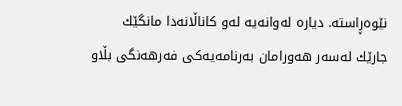نێوه‌ڕاسته‌. دیاره‌ له‌وانه‌یه‌ له‌و كاناڵانه‌دا مانگێك جارێك له‌سه‌ر هه‌ورامان به‌رنامه‌یه‌كی‌ فه‌رهه‌نگی‌ بڵاو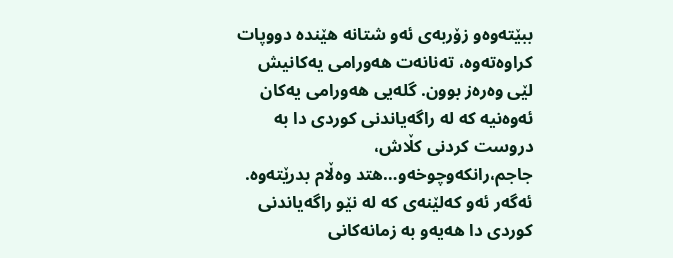ببێته‌وه‌‌و زۆربه‌ی‌ ئه‌و شتانه‌ هێنده‌ دووپات كراوه‌ته‌وه‌، ته‌نانه‌ت هه‌ورامی‌ یه‌كانیش لێی‌ وه‌ره‌ز بوون. گله‌یی‌ هه‌ورامی‌ یه‌كان ئه‌وه‌نیه‌ كه‌ له‌ راگه‌یاندنی‌ كوردی‌ دا به‌ دروست كردنی‌ كڵاش، جاجم،رانكه‌‌وچوخه‌‌و…هتد وه‌ڵام بدرێته‌وه‌. ئه‌گه‌ر ئه‌و كه‌لێنه‌ی‌ كه‌ له‌ نێو راگه‌یاندنی‌ كوردی‌ دا هه‌یه‌‌و به‌ زمانه‌كانی‌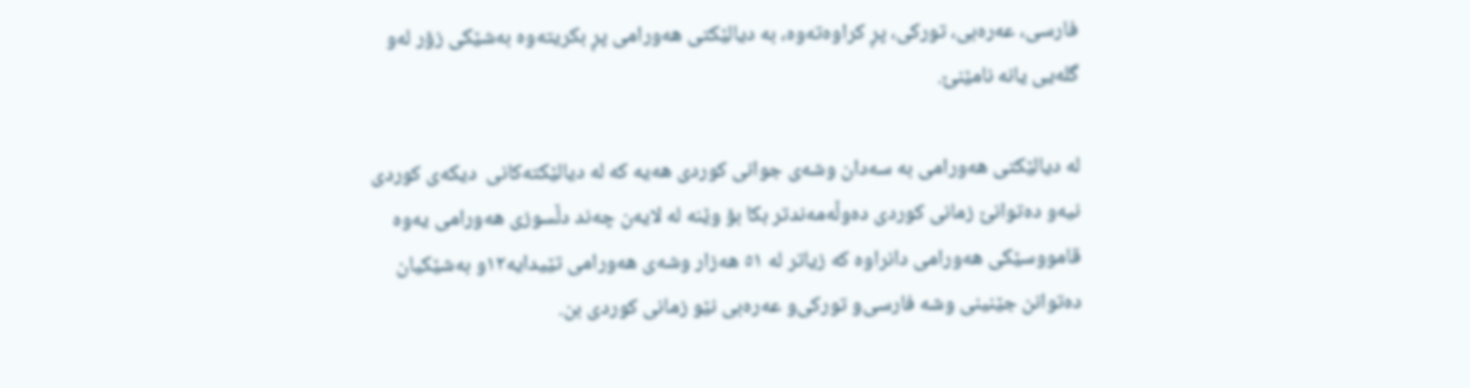فارسی‌، عه‌ره‌بی‌، توركی‌، پڕ كراوه‌ته‌وه‌، به‌ دیالێكتی‌ هه‌ورامی‌ پڕ بكریته‌وه‌ به‌شێكی‌ زۆر له‌و گله‌یی‌ یانه‌ نامێنێ‌.

له‌ دیالێكتی‌ هه‌ورامی‌ به‌ سه‌دان وشه‌ی‌ جوانی‌ كوردی‌ هه‌یه‌ كه‌ له‌ دیالێكته‌كانی‌  دیكه‌ی‌ كوردی‌ نیه‌‌و ده‌توانێ‌ زمانی‌ كوردی‌ ده‌وڵه‌مه‌ندتر بكا بۆ وێنه‌ له‌ لایه‌ن چه‌ند دڵسوزی‌ هه‌ورامی‌ یه‌وه‌ قامووسێكی‌ هه‌ورامی‌ دانراوه‌ كه‌ زیاتر له‌ ٥١ هه‌زار وشه‌ی‌ هه‌ورامی‌ تێیدایه‌١٢‌و به‌شێكیان ده‌توانن جێنینی‌ وشه‌ فارسی‌‌و توركی‌‌و عه‌ره‌بی‌ نێو زمانی‌ كوردی‌ بن.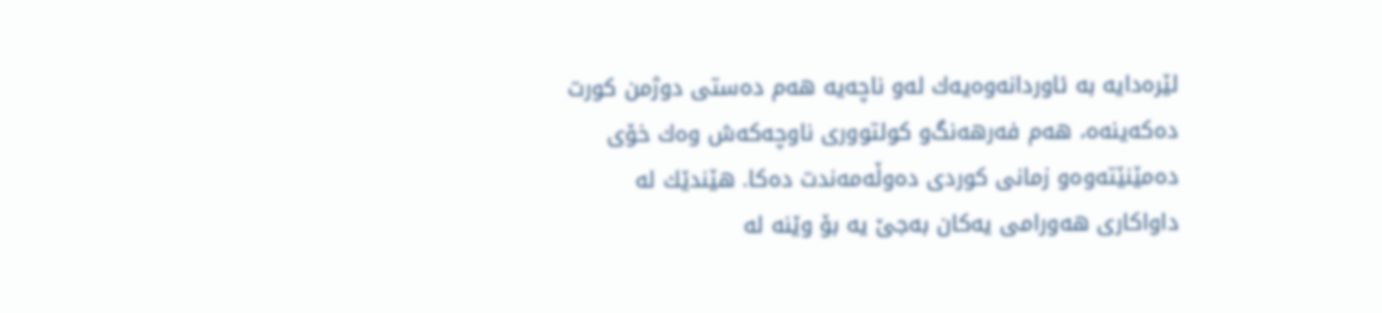لێره‌دایه‌ به‌ ئاوردانه‌وه‌یه‌ك له‌و ناچه‌یه‌ هه‌م ده‌ستی‌ دوژمن كورت ده‌كه‌ینه‌ه‌، هه‌م فه‌رهه‌نگ‌و كولتووری‌ ناوچه‌كه‌ش وه‌ك خۆی‌ ده‌مێنێته‌وه‌‌و زمانی‌ كوردی‌ ده‌وڵه‌مه‌ندت ده‌كا. هێندێك له‌ داواكاری‌ هه‌ورامی‌ یه‌كان به‌جێ‌ یه‌ بۆ وێنه‌ له‌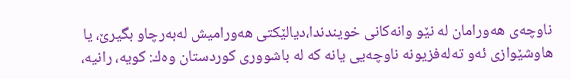ناوچه‌ی‌ هه‌ورامان له‌ نێو وانه‌كانی‌ خویندندا،دیالێكتی‌ هه‌ورامیش له‌به‌رچاو بگیرێ‌، یا هاوشێوازی‌ ئه‌و ته‌له‌فزیونه‌ ناوچه‌یی‌ یانه‌ كه‌ له‌ باشووری‌ كوردستان وه‌ك: كویه‌، رانیه‌،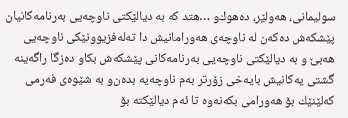سولیمانی‌، هه‌ولێر، ده‌هوك‌و …هتد كه‌ به‌ دیالێكتی‌ ناوچه‌یی‌ به‌رنامه‌كانیان پێشكه‌ش ده‌كه‌ن له‌ ناوچه‌ی‌ هه‌ورامانیش دا ته‌له‌فزیوونێكی‌ ناوچه‌یی هه‌بێ‌ ‌و به‌ دیالێكتی‌ ناوچه‌یی‌ به‌رنامه‌كانی‌ پێشكه‌ش بكا‌و ده‌زگا راگه‌ینه‌ گشتی‌ یه‌كانیش بایه‌خی‌ زۆرتر به‌م ناوچه‌یه‌ بده‌ن‌و به‌ شێوه‌ی‌ فه‌رمی‌ كه‌لێنێك بۆ هه‌ورامی‌ بكه‌نه‌وه‌ تا ئه‌م دیالێكته‌ بۆ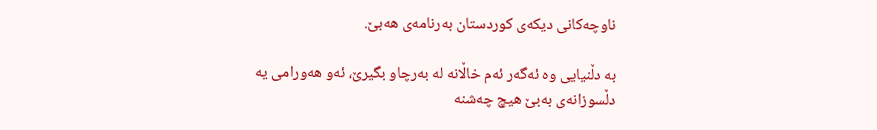ناوچه‌كانی‌ دیكه‌ی‌ كوردستان به‌رنامه‌ی‌ هه‌بێ‌.

به‌ دڵنیایی‌ وه‌ ئه‌گه‌ر ئه‌م خاڵانه‌ له‌ به‌رچاو بگیرێ‌، ئه‌و هه‌ورامی‌ یه‌ دڵسوزانه‌ی‌ به‌بێ‌ هیچ چه‌شنه‌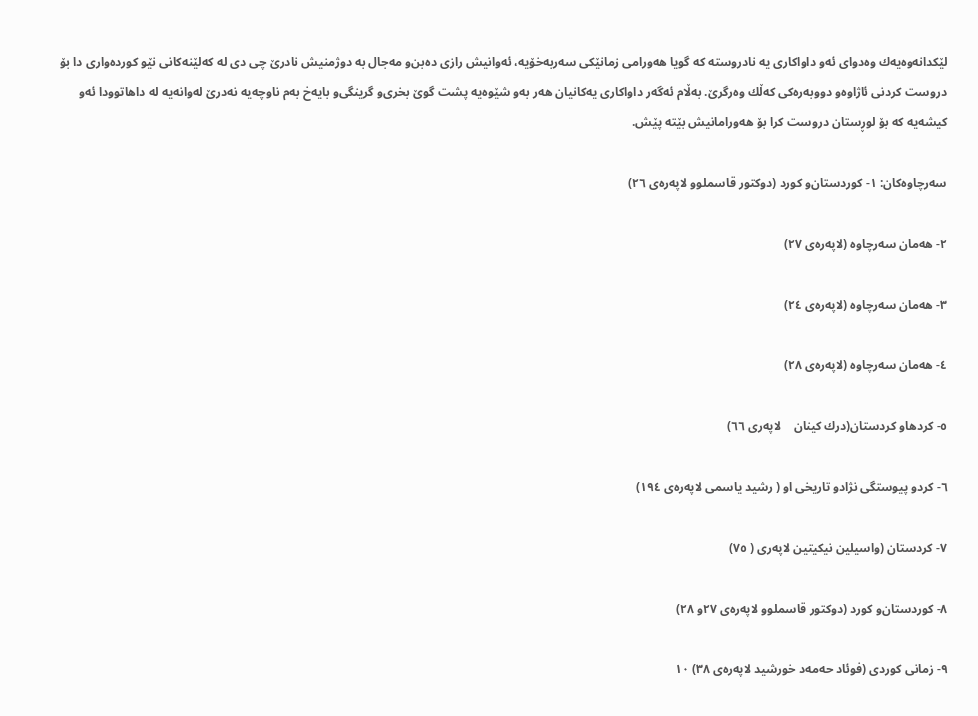لێكدانه‌وه‌یه‌ك وه‌دوای‌ ئه‌و داواكاری‌ یه‌ نادروسته‌ كه‌ گویا هه‌ورامی‌ زمانێكی‌ سه‌ربه‌خۆیه‌، ئه‌وانیش رازی‌ ده‌بن‌و مه‌جال به‌ دوژمنیش نادرێ‌ چی‌ دی‌ له‌ كه‌لێنه‌كانی‌ نێو كورده‌واری‌ دا بۆ دروست كردنی‌ ئاژاوه‌‌و دووبه‌ره‌كی‌ كه‌ڵك وه‌رگرێ‌. به‌ڵام ئه‌گه‌ر داواكاری‌ یه‌كانیان هه‌ر به‌و شێوه‌یه‌ پشت گوێ‌ بخری‌‌و گرینگی‌‌و بایه‌خ به‌م ناوچه‌یه‌ نه‌درێ‌ له‌وانه‌یه‌ له‌ داهاتوودا ئه‌و كیشه‌یه‌ كه‌ بۆ لوڕستان دروست كرا بۆ هه‌ورامانیش بێته‌ پێش.

سه‌رچاوه‌كان: ١- كوردستان‌و كورد (دوكتور قاسملوو لاپه‌ره‌ی‌ ٢٦)

٢- هه‌مان سه‌رچاوه‌ (لاپه‌ره‌ی‌ ٢٧)

٣- هه‌مان سه‌رچاوه‌ (لاپه‌ره‌ی‌ ٢٤)

٤- هه‌مان سه‌رچاوه‌ (لاپه‌ره‌ی‌ ٢٨)

٥- كردها‌و كردستان(درك كینان    لاپه‌ری‌ ٦٦)

٦- كرد‌و پیوستگی‌ نژاد‌و تاریخی‌ او ( رشید یاسمی‌ لاپه‌ره‌ی‌ ١٩٤)

٧- كردستان (واسیلین نیكیتین لاپه‌ری‌ ( ٧٥)

٨- كوردستان‌و كورد (دوكتور قاسملوو لاپه‌ره‌ی‌ ٢٧و ٢٨)

٩- زمانی‌ كوردی‌ (فوئاد حه‌مه‌د خورشید لاپه‌ره‌ی‌ ٣٨) ١٠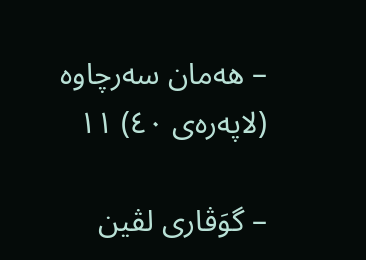– هه‌مان سه‌رچاوه‌ (لاپه‌ره‌ی‌ ٤٠) ١١

– گوَڤاری‌ لڤین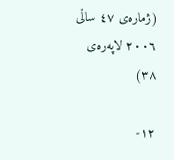(ژماره‌ی‌ ٤٧ ساڵی‌ ٢٠٠٦ لاپه‌ره‌ی‌ ٣٨)

١٢-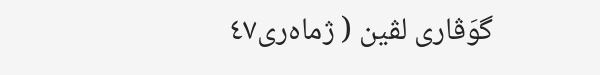گوَڤاری‌ لڤین ( ژماه‌ری‌٤٧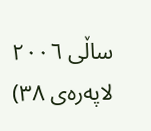ساڵی‌ ٢٠٠٦ لاپه‌ره‌ی‌ ٣٨)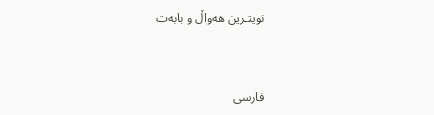نویتـرین هەواڵ و بابەت


فارسی